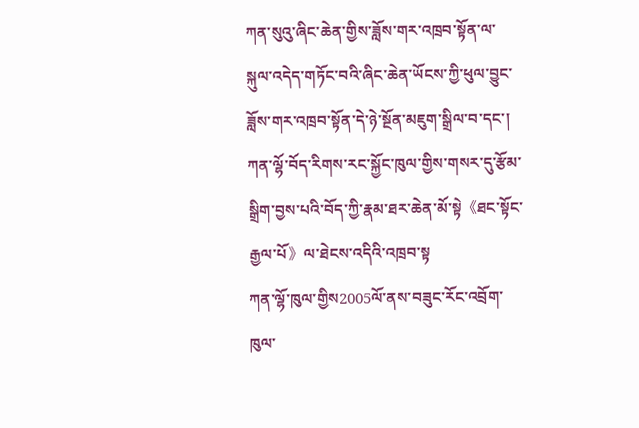ཀན་སུའུ་ཞིང་ཆེན་གྱིས་ཟློས་གར་འཁྲབ་སྟོན་ལ་སྐུལ་འདེད་གཏོང་བའི་ཞིང་ཆེན་ཡོངས་ཀྱི་ཕུལ་བྱུང་ཟློས་གར་འཁྲབ་སྟོན་དེ་ཉེ་སྔོན་མཇུག་སྒྲིལ་བ་དང་། ཀན་ལྷོ་བོད་རིགས་རང་སྐྱོང་ཁུལ་གྱིས་གསར་དུ་རྩོམ་སྒྲིག་བྱས་པའི་བོད་ཀྱི་རྣམ་ཐར་ཆེན་མོ་སྟེ《ཐང་སྟོང་རྒྱལ་པོ》ལ་ཐེངས་འདིའི་འཁྲབ་སྟ
ཀན་ལྷོ་ཁུལ་གྱིས2005ལོ་ནས་བཟུང་རོང་འབྲོག་ཁུལ་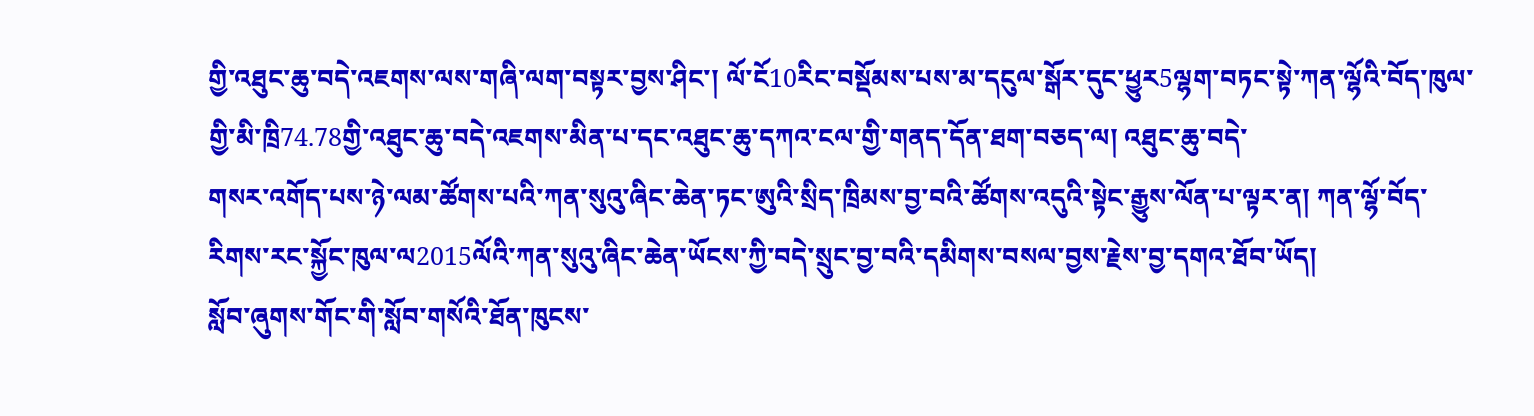གྱི་འཐུང་ཆུ་བདེ་འཇགས་ལས་གཞི་ལག་བསྟར་བྱས་ཤིང་། ལོ་ངོ10རིང་བསྡོམས་པས་མ་དངུལ་སྒོར་དུང་ཕྱུར5ལྷག་བཏང་སྟེ་ཀན་ལྷོའི་བོད་ཁུལ་གྱི་མི་ཁྲི74.78གྱི་འཐུང་ཆུ་བདེ་འཇགས་མིན་པ་དང་འཐུང་ཆུ་དཀའ་ངལ་གྱི་གནད་དོན་ཐག་བཅད་ལ། འཐུང་ཆུ་བདེ་
གསར་འགོད་པས་ཉེ་ལམ་ཚོགས་པའི་ཀན་སུའུ་ཞིང་ཆེན་ཏང་ཨུའི་སྲིད་ཁྲིམས་བྱ་བའི་ཚོགས་འདུའི་སྟེང་རྒྱུས་ལོན་པ་ལྟར་ན། ཀན་ལྷོ་བོད་རིགས་རང་སྐྱོང་ཁུལ་ལ2015ལོའི་ཀན་སུའུ་ཞིང་ཆེན་ཡོངས་ཀྱི་བདེ་སྲུང་བྱ་བའི་དམིགས་བསལ་བྱས་རྗེས་བྱ་དགའ་ཐོབ་ཡོད།
སློབ་ཞུགས་གོང་གི་སློབ་གསོའི་ཐོན་ཁུངས་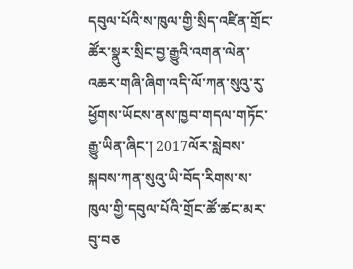དབུལ་པོའི་ས་ཁུལ་གྱི་སྲིད་འཛིན་གྲོང་ཚོར་སྣུར་སྲིང་བྱ་རྒྱུའི་འགན་ལེན་འཆར་གཞི་ཞིག་འདི་ལོ་ཀན་སུའུ་རུ་ཕྱོགས་ཡོངས་ནས་ཁྱབ་གདལ་གཏོང་རྒྱུ་ཡིན་ཞིང་། 2017ལོར་སླེབས་སྐབས་ཀན་སུའུ་ཡི་བོད་རིགས་ས་ཁུལ་གྱི་དབུལ་པོའི་གྲོང་ཚོ་ཚང་མར་བུ་བཅ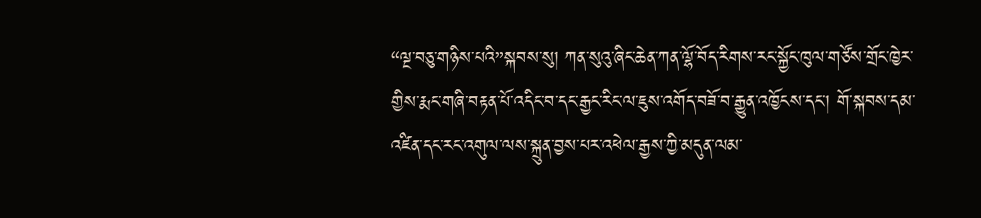“ལྔ་བཅུ་གཉིས་པའི”སྐབས་སུ། ཀན་སུའུ་ཞིང་ཆེན་ཀན་ལྷོ་བོད་རིགས་རང་སྐྱོང་ཁུལ་གཙོས་གྲོང་ཁྱེར་གྱིས་རྨང་གཞི་བརྟན་པོ་འདིང་བ་དང་རྒྱང་རིང་ལ་ཇུས་འགོད་བཟོ་བ་རྒྱུན་འཁྱོངས་དང་། གོ་སྐབས་དམ་འཛིན་དང་རང་འགུལ་ལས་སྐྲུན་བྱས་པར་འཕེལ་རྒྱས་ཀྱི་མདུན་ལམ་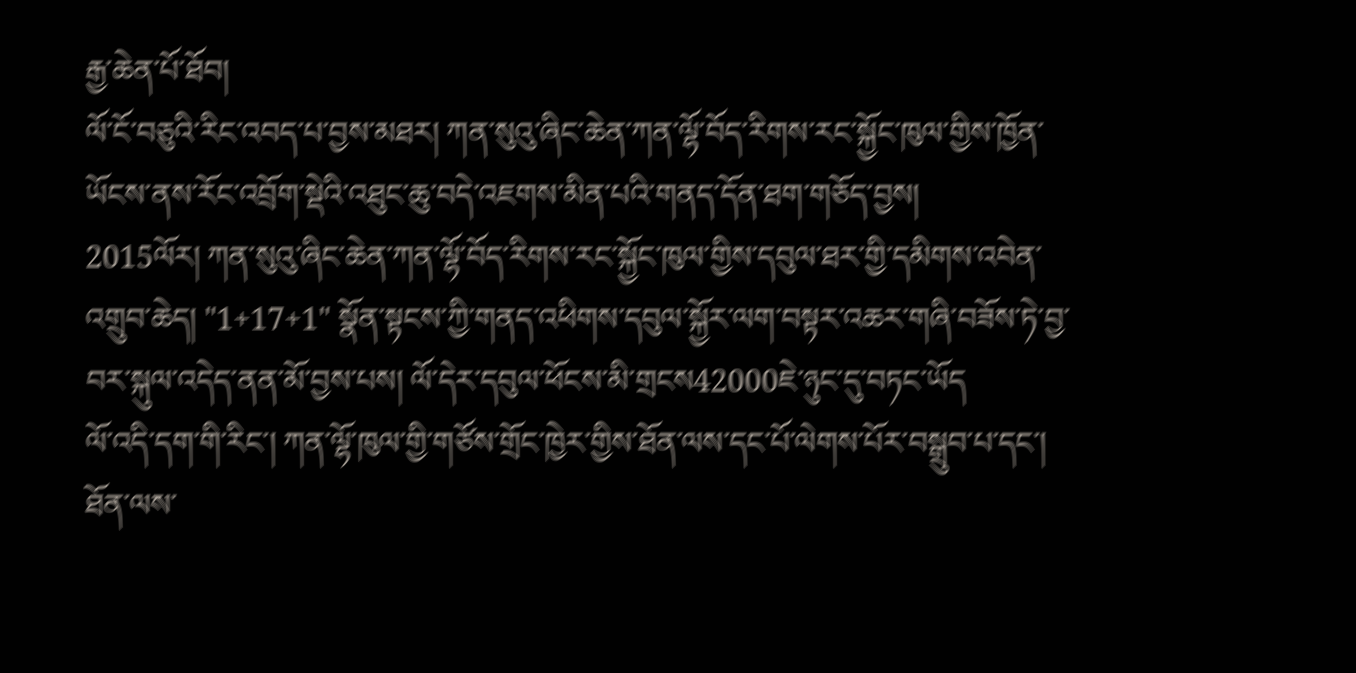རྒྱ་ཆེན་པོ་ཐོབ།
ལོ་ངོ་བཅུའི་རིང་འབད་པ་བྱས་མཐར། ཀན་སུའུ་ཞིང་ཆེན་ཀན་ལྷོ་བོད་རིགས་རང་སྐྱོང་ཁུལ་གྱིས་ཁྱོན་ཡོངས་ནས་རོང་འབྲོག་སྡེའི་འཐུང་ཆུ་བདེ་འཇགས་མིན་པའི་གནད་དོན་ཐག་གཅོད་བྱས།
2015ལོར། ཀན་སུའུ་ཞིང་ཆེན་ཀན་ལྷོ་བོད་རིགས་རང་སྐྱོང་ཁུལ་གྱིས་དབུལ་ཐར་གྱི་དམིགས་འབེན་འགྲུབ་ཆེད། "1+17+1" སྣོན་སྟངས་ཀྱི་གནད་འཕིགས་དབུལ་སྐྱོར་ལག་བསྟར་འཆར་གཞི་བཟོས་ཏེ་བྱ་བར་སྐུལ་འདེད་ནན་མོ་བྱས་པས། ལོ་དེར་དབུལ་ཕོངས་མི་གྲངས42000ཇེ་ཉུང་དུ་བཏང་ཡོད
ལོ་འདི་དག་གི་རིང་། ཀན་ལྷོ་ཁུལ་གྱི་གཙོས་གྲོང་ཁྱེར་གྱིས་ཐོན་ལས་དང་པོ་ལེགས་པོར་བསྒྲུབ་པ་དང་། ཐོན་ལས་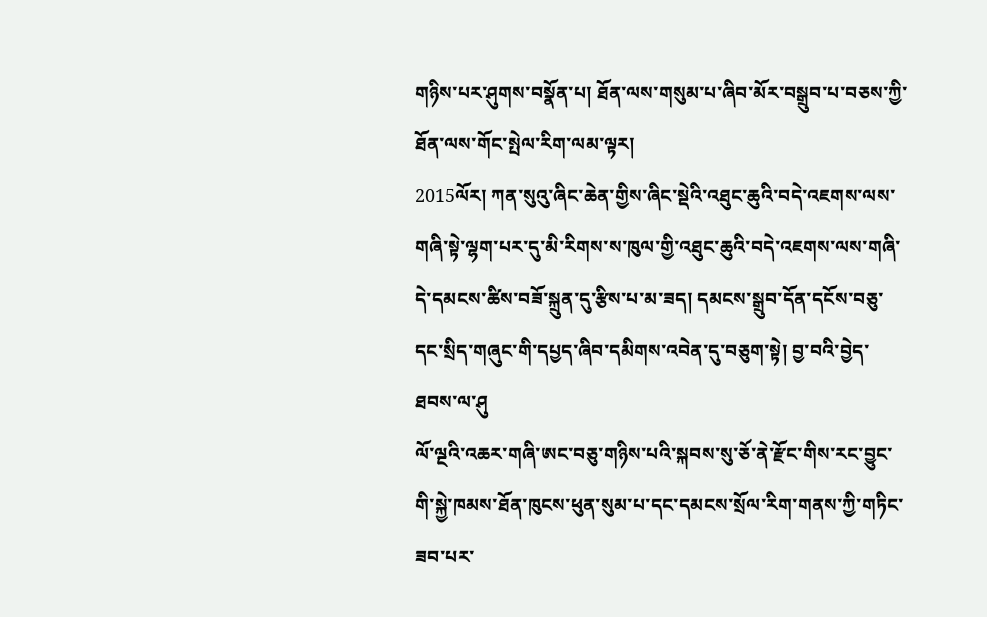གཉིས་པར་ཤུགས་བསྣོན་པ། ཐོན་ལས་གསུམ་པ་ཞིབ་མོར་བསྒྲུབ་པ་བཅས་ཀྱི་ཐོན་ལས་གོང་སྤེལ་རིག་ལམ་ལྟར།
2015ལོར། ཀན་སུའུ་ཞིང་ཆེན་གྱིས་ཞིང་སྡེའི་འཐུང་ཆུའི་བདེ་འཇགས་ལས་གཞི་སྟེ་ལྷག་པར་དུ་མི་རིགས་ས་ཁུལ་གྱི་འཐུང་ཆུའི་བདེ་འཇགས་ལས་གཞི་དེ་དམངས་ཚིས་བཟོ་སྐྲུན་དུ་རྩིས་པ་མ་ཟད། དམངས་སྒྲུབ་དོན་དངོས་བཅུ་དང་སྲིད་གཞུང་གི་དཔྱད་ཞིབ་དམིགས་འབེན་དུ་བཅུག་སྟེ། བྱ་བའི་བྱེད་ཐབས་ལ་ཤུ
ལོ་ལྔའི་འཆར་གཞི་ཨང་བཅུ་གཉིས་པའི་སྐབས་སུ་ཅོ་ནེ་རྫོང་གིས་རང་བྱུང་གི་སྐྱེ་ཁམས་ཐོན་ཁུངས་ཕུན་སུམ་པ་དང་དམངས་སྲོལ་རིག་གནས་ཀྱི་གཏིང་ཟབ་པར་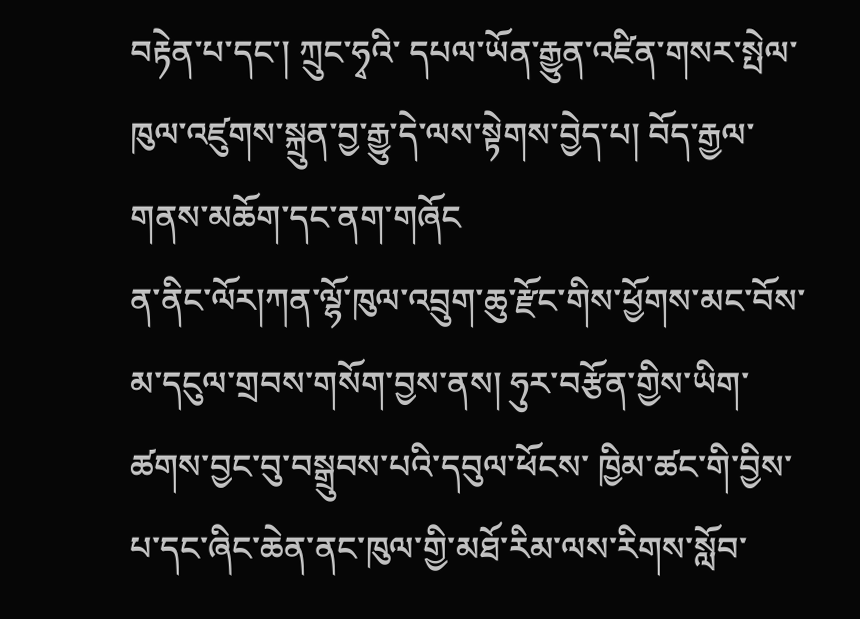བརྟེན་པ་དང་། ཀྲུང་ཧྭའི་ དཔལ་ཡོན་རྒྱུན་འཛིན་གསར་སྤེལ་ཁུལ་འཛུགས་སྐྲུན་བྱ་རྒྱུ་དེ་ལས་སྟེགས་བྱེད་པ། བོད་རྒྱལ་ གནས་མཆོག་དང་ནག་གཞོང
ན་ནིང་ལོར།ཀན་ལྷོ་ཁུལ་འབྲུག་ཆུ་རྫོང་གིས་ཕྱོགས་མང་བོས་མ་དངུལ་གྲབས་གསོག་བྱས་ནས། ཧུར་བརྩོན་གྱིས་ཡིག་ཚགས་བྱང་བུ་བསྒྲུབས་པའི་དབུལ་ཕོངས་ ཁྱིམ་ཚང་གི་བྱིས་པ་དང་ཞིང་ཆེན་ནང་ཁུལ་གྱི་མཐོ་རིམ་ལས་རིགས་སློབ་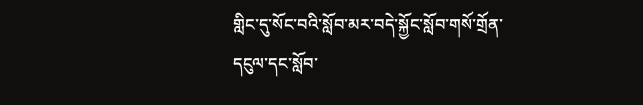གླིང་དུ་སོང་བའི་སློབ་མར་བདེ་སྐྱོང་སློབ་གསོ་གྲོན་དངུལ་དང་སློབ་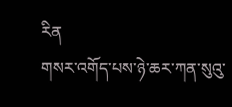རིན
གསར་འགོད་པས་ཉེ་ཆར་ཀན་སུའུ་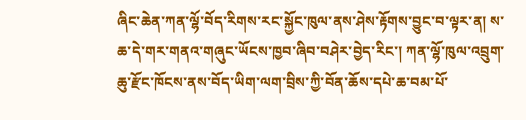ཞིང་ཆེན་ཀན་ལྷོ་བོད་རིགས་རང་སྐྱོང་ཁུལ་ནས་ཤེས་རྟོགས་བྱུང་བ་ལྟར་ན། ས་ཆ་དེ་གར་གནའ་གཞུང་ཡོངས་ཁྱབ་ཞིབ་བཤེར་བྱེད་རིང་། ཀན་ལྷོ་ཁུལ་འབྲུག་ཆུ་རྫོང་ཁོངས་ནས་བོད་ཡིག་ལག་བྲིས་ཀྱི་བོན་ཆོས་དཔེ་ཆ་བམ་པོ་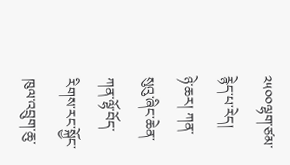༢༥༠༠ལྷག་ཙམ་རྙེད་པ་རེད།
ཉེ་ཆར། ཀན་སུའུ་ཞིང་ཆེན་ཀན་ལྷོ་བོད་རིགས་རང་སྐྱོང་ཁུལ་འབྲུག་ཆུ་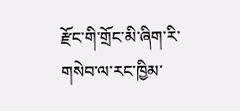རྫོང་གི་གྲོང་མི་ཞིག་རི་གསེབ་ལ་རང་ཁྱིམ་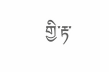གྱི་རྟ་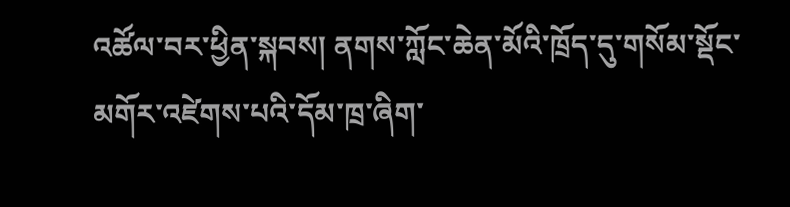འཚོལ་བར་ཕྱིན་སྐབས། ནགས་ཀློང་ཆེན་མོའི་ཁྲོད་དུ་གསོམ་སྡོང་མགོར་འཛེགས་པའི་དོམ་ཁྲ་ཞིག་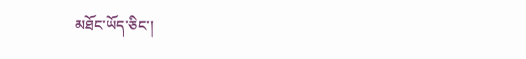མཐོང་ཡོད་ཅིང་།